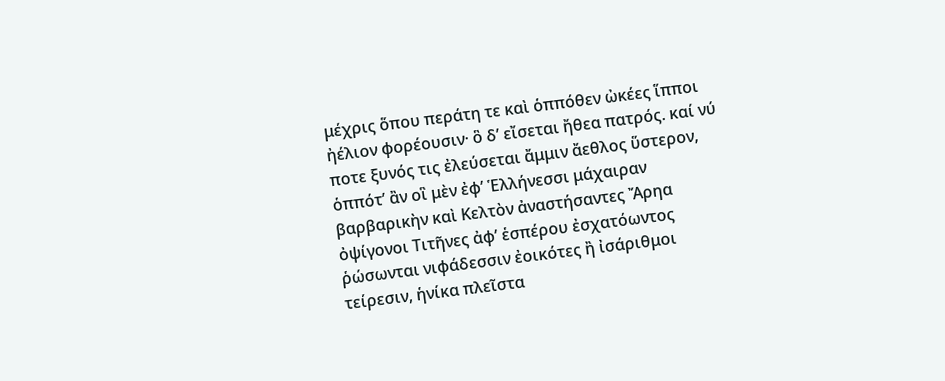μέχρις ὅπου περάτη τε καὶ ὁππόθεν ὠκέες ἵπποι ἠέλιον φορέουσιν· ὃ δʼ εἴσεται ἤθεα πατρός. καί νύ ποτε ξυνός τις ἐλεύσεται ἄμμιν ἄεθλος ὕστερον, ὁππότʼ ἂν οἳ μὲν ἐφʼ Ἑλλήνεσσι μάχαιραν βαρβαρικὴν καὶ Κελτὸν ἀναστήσαντες Ἄρηα ὀψίγονοι Τιτῆνες ἀφʼ ἑσπέρου ἐσχατόωντος ῥώσωνται νιφάδεσσιν ἐοικότες ἢ ἰσάριθμοι τείρεσιν, ἡνίκα πλεῖστα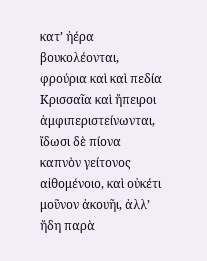κατʼ ἠέρα βουκολέονται, φρούρια καὶ καὶ πεδία Κρισσαῖα καὶ ἤπειροι ἀμφιπεριστείνωνται, ἴδωσι δὲ πίονα καπνὸν γείτονος αἰθομένοιο, καὶ οὐκέτι μοῦνον ἀκουῆι, ἀλλʼ ἤδη παρὰ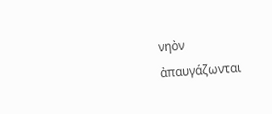νηὸν ἀπαυγάζωνται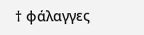† φάλαγγες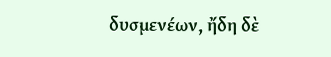δυσμενέων, ἤδη δὲ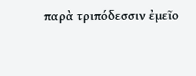παρὰ τριπόδεσσιν ἐμεῖο